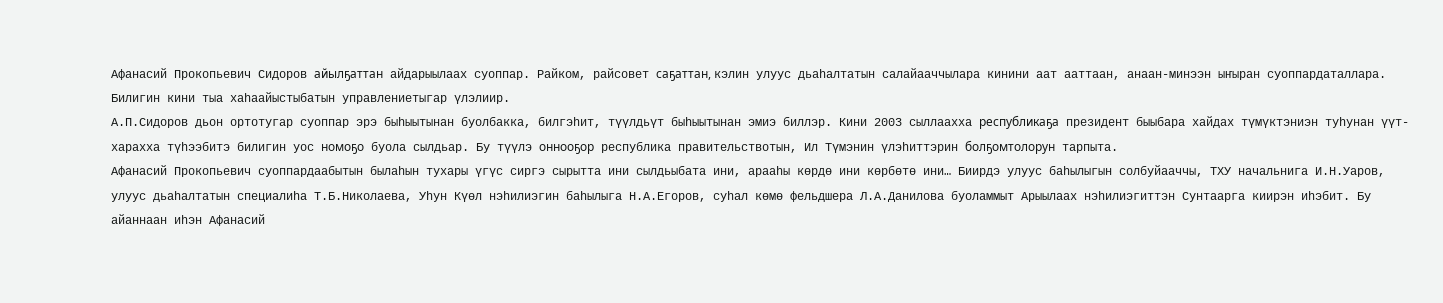Афанасий Прокопьевич Сидоров айылҕаттан айдарыылаах суоппар. Райком, райсовет саҕаттан, кэлин улуус дьаһалтатын салайааччылара кинини аат ааттаан, анаан-минээн ыҥыран суоппардаталлара. Билигин кини тыа хаһаайыстыбатын управлениетыгар үлэлиир.
А.П.Сидоров дьон ортотугар суоппар эрэ быһыытынан буолбакка, билгэһит, түүлдьүт быһыытынан эмиэ биллэр. Кини 2003 сыллаахха республикаҕа президент быыбара хайдах түмүктэниэн туһунан үүт-харахха түһээбитэ билигин уос номоҕо буола сылдьар. Бу түүлэ оннооҕор республика правительствотын, Ил Түмэнин үлэһиттэрин болҕомтолорун тарпыта.
Афанасий Прокопьевич суоппардаабытын былаһын тухары үгүс сиргэ сырытта ини сылдьыбата ини, арааһы көрдө ини көрбөтө ини… Биирдэ улуус баһылыгын солбуйааччы, ТХУ начальнига И.Н.Уаров, улуус дьаһалтатын специалиһа Т.Б.Николаева, Уһун Күөл нэһилиэгин баһылыга Н.А.Егоров, суһал көмө фельдшера Л.А.Данилова буоламмыт Арыылаах нэһилиэгиттэн Сунтаарга киирэн иһэбит. Бу айаннаан иһэн Афанасий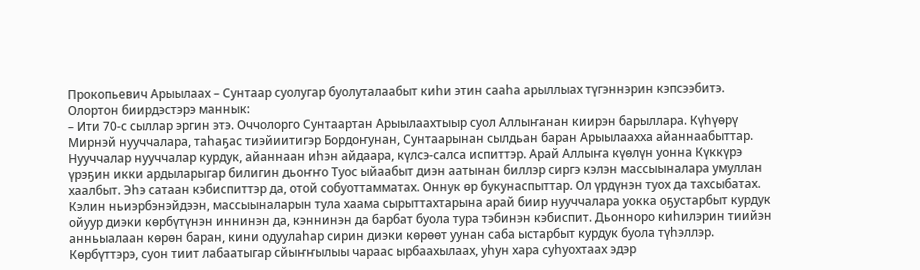Прокопьевич Арыылаах – Сунтаар суолугар буолуталаабыт киһи этин сааһа арыллыах түгэннэрин кэпсээбитэ. Олортон биирдэстэрэ маннык:
– Ити 70-с сыллар эргин этэ. Оччолорго Сунтаартан Арыылаахтыыр суол Аллыҥанан киирэн барыллара. Күһүөрү Мирнэй нууччалара, таһаҕас тиэйиитигэр Бордоҥунан, Сунтаарынан сылдьан баран Арыылаахха айаннаабыттар. Нууччалар нууччалар курдук, айаннаан иһэн айдаара, күлсэ-салса испиттэр. Арай Аллыҥа күөлүн уонна Күккүрэ үрэҕин икки ардыларыгар билигин дьоҥҥо Туос ыйаабыт диэн аатынан биллэр сиргэ кэлэн массыыналара умуллан хаалбыт. Эһэ сатаан кэбиспиттэр да, отой собуоттамматах. Оннук өр букунаспыттар. Ол үрдүнэн туох да тахсыбатах. Кэлин ньиэрбэнэйдээн, массыыналарын тула хаама сырыттахтарына арай биир нууччалара уокка оҕустарбыт курдук ойуур диэки көрбүтүнэн иннинэн да, кэннинэн да барбат буола тура тэбинэн кэбиспит. Дьонноро киһилэрин тиийэн анньыалаан көрөн баран, кини одуулаһар сирин диэки көрөөт уунан саба ыстарбыт курдук буола түһэллэр.
Көрбүттэрэ, суон тиит лабаатыгар сйыҥҥылыы чараас ырбаахылаах, уһун хара суһуохтаах эдэр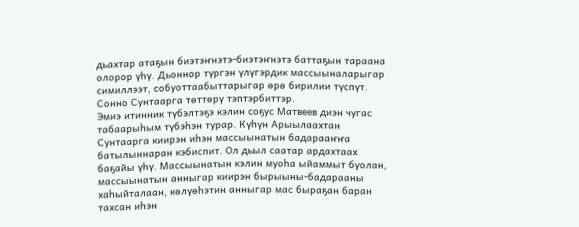дьахтар атаҕын биэтэҥнэтэ-биэтэҥнэтэ баттаҕын тараана олорор үһү. Дьоннор түргэн үлүгэрдик массыыналарыгар симиллээт, собуоттаабыттарыгар өрө бирилии түспүт. Сонно Сунтаарга төттөрү тэптэрбиттэр.
Эмиэ итинник түбэлтэҕэ кэлин соҕус Матвеев диэн чугас табаарыһым түбэһэн турар. Күһүн Арыылаахтан Сунтаарга киирэн иһэн массыынатын бадарааҥҥа батылыннаран кэбиспит. Ол дьыл саатар ардахтаах баҕайы үһү. Массыынатын кэлин муоһа ыйаммыт буолан, массыынатын анныгар киирэн бырыыны-бадарааны хаһыйталаан, көлүөһэтин анныгар мас быраҕан баран тахсан иһэн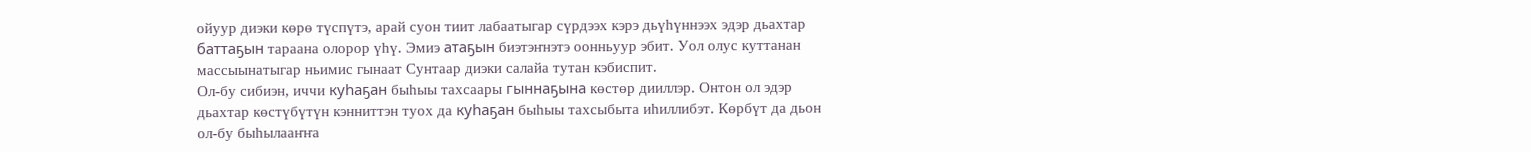ойуур диэки көрө түспүтэ, арай суон тиит лабаатыгар сүрдээх кэрэ дьүһүннээх эдэр дьахтар баттаҕын тараана олорор үһү. Эмиэ атаҕын биэтэҥнэтэ оонньуур эбит. Уол олус куттанан массыынатыгар ньимис гынаат Сунтаар диэки салайа тутан кэбиспит.
Ол-бу сибиэн, иччи куһаҕан быһыы тахсаары гыннаҕына көстөр дииллэр. Онтон ол эдэр дьахтар көстүбүтүн кэнниттэн туох да куһаҕан быһыы тахсыбыта иһиллибэт. Көрбүт да дьон ол-бу быһылааҥҥа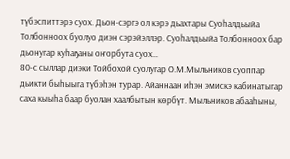түбэспиттэрэ суох. Дьон-сэргэ ол кэрэ дьахтары Суоһалдьыйа Толбонноох буолуо диэн сэрэйэллэр. Суоһалдьыйа Толбонноох бар дьонугар куһаҕаны оҥорбута суох…
80-с сыллар диэки Тойбохой суолугар О.М.Мыльников суоппар дьикти быһыыга түбэһэн турар. Айаннаан иһэн эмискэ кабинатыгар саха кыыһа баар буолан хаалбытын көрбүт. Мыльников абааһыны,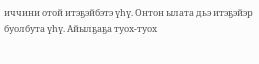иччини отой итэҕэйбэтэ үһү. Онтон ылата дьэ итэҕэйэр буолбута үһү. Айылҕаҕа туох-туох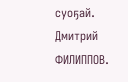суоҕай.
Дмитрий ФИЛИППОВ.